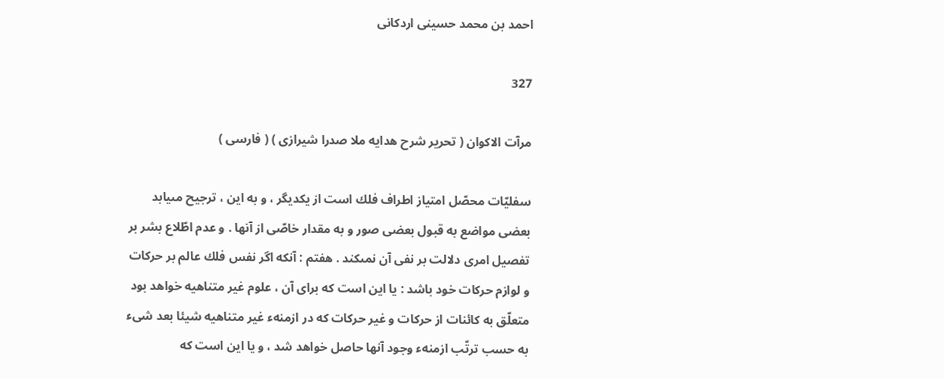احمد بن محمد حسينى اردكانى

327

مرآت الاكوان ( تحرير شرح هدايه ملا صدرا شيرازى ) ( فارسى )

سفليّات محصّل امتياز اطراف فلك است از يكديگر ، و به اين ، ترجيح مىيابد بعضى مواضع به قبول بعضى صور و به مقدار خاصّى از آنها . و عدم اطّلاع بشر بر تفصيل امرى دلالت بر نفى آن نمىكند . هفتم : آنكه اگر نفس فلك عالم بر حركات و لوازم حركات خود باشد : يا اين است كه براى آن ، علوم غير متناهيه خواهد بود متعلّق به كائنات از حركات و غير حركات كه در ازمنهء غير متناهيه شيئا بعد شىء به حسب ترتّب ازمنهء وجود آنها حاصل خواهد شد ، و يا اين است كه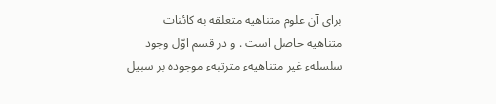براى آن علوم متناهيه متعلقه به كائنات متناهيه حاصل است . و در قسم اوّل وجود سلسلهء غير متناهيهء مترتبهء موجوده بر سبيل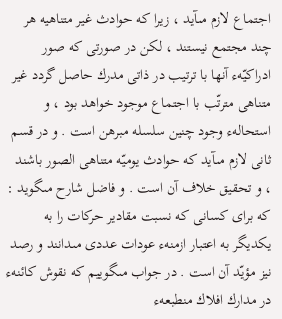اجتماع لازم مىآيد ، زيرا كه حوادث غير متناهيه هر چند مجتمع نيستند ، لكن در صورتى كه صور ادراكيّهء آنها با ترتيب در ذاتى مدرك حاصل گردد غير متناهى مترتّب با اجتماع موجود خواهد بود ، و استحالهء وجود چنين سلسله مبرهن است . و در قسم ثانى لازم مىآيد كه حوادث يوميّه متناهى الصور باشند ، و تحقيق خلاف آن است . و فاضل شارح مىگويد : كه براى كسانى كه نسبت مقادير حركات را به يكديگر به اعتبار ازمنهء عودات عددى مىدانند و رصد نيز مؤيّد آن است . در جواب مىگوييم كه نقوش كائنهء در مدارك افلاك منطبعهء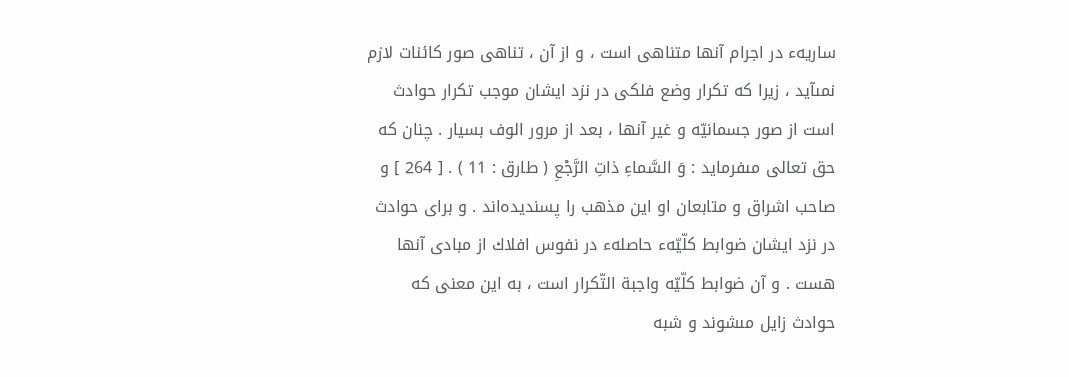ساريهء در اجرام آنها متناهى است ، و از آن ، تناهى صور كائنات لازم نمىآيد ، زيرا كه تكرار وضع فلكى در نزد ايشان موجب تكرار حوادث است از صور جسمانيّه و غير آنها ، بعد از مرور الوف بسيار . چنان كه حق تعالى مىفرمايد : وَ السَّماءِ ذاتِ الرَّجْعِ ( طارق : 11 ) . [ 264 ] و صاحب اشراق و متابعان او اين مذهب را پسنديده‌اند . و براى حوادث در نزد ايشان ضوابط كلّيّهء حاصلهء در نفوس افلاك از مبادى آنها هست . و آن ضوابط كلّيّه واجبة التّكرار است ، به اين معنى كه حوادث زايل مىشوند و شبه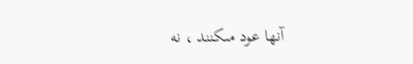آنها عود مىكنند ، نه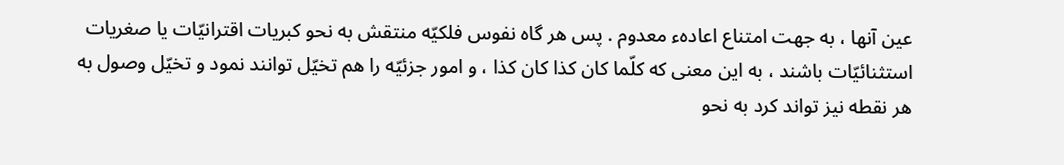عين آنها ، به جهت امتناع اعادهء معدوم . پس هر گاه نفوس فلكيّه منتقش به نحو كبريات اقترانيّات يا صغريات استثنائيّات باشند ، به اين معنى كه كلّما كان كذا كان كذا ، و امور جزئيّه را هم تخيّل توانند نمود و تخيّل وصول به هر نقطه نيز تواند كرد به نحو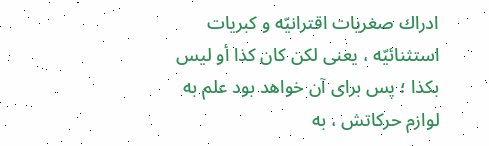ادراك صغريات اقترانيّه و كبريات استثنائيّه ، يعنى لكن كان كذا أو ليس بكذا ؛ پس براى آن خواهد بود علم به لوازم حركاتش ، به